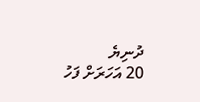ދުނިޔެ
20 އަހަރަށް ފަހު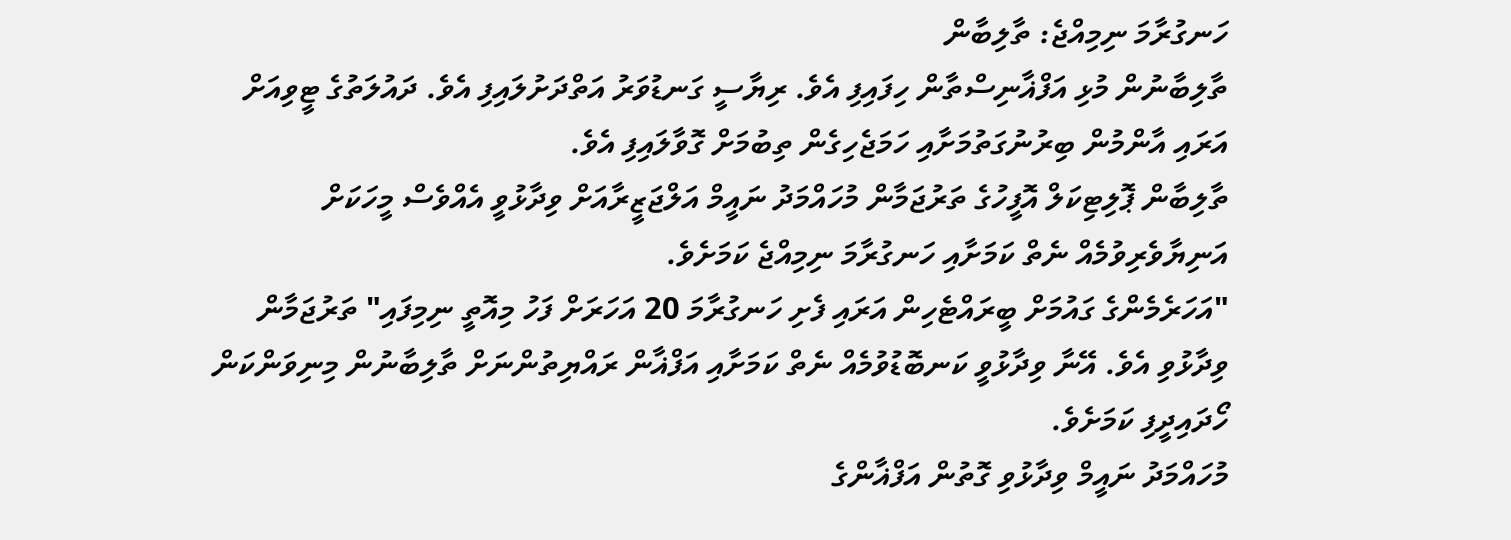ހަނގުރާމަ ނިމިއްޖެ: ތާލިބާން
ތާލިބާނުން މުޅި އަފްޣާނިސްތާން ހިފައިފި އެވެ. ރިޔާސީ ގަނޑުވަރު އަތްދަށުލައިފި އެވެ. ދައުލަތުގެ ޓީވިއަށް އަރައި އާންމުން ބިރުނުގަތުމަށާއި ހަމަޖެހިގެން ތިބުމަށް ގޮވާލައިފި އެވެ.
ތާލިބާން ޕޮލިޓިކަލް އޮފީހުގެ ތަރުޖަމާން މުހައްމަދު ނައީމް އަލްޖަޒީރާއަށް ވިދާޅުވީ އެއްވެސް މީހަކަށް އަނިޔާވެރިވުމެއް ނެތް ކަމަށާއި ހަނގުރާމަ ނިމިއްޖެ ކަމަށެވެ.
"އަހަރެމެންގެ ގައުމަށް ބީރައްޓެހިން އަރައި ފެށި ހަނގުރާމަ 20 އަހަރަށް ފަހު މިއޮތީ ނިމިފައި" ތަރުޖަމާން ވިދާޅުވި އެވެ. އޭނާ ވިދާޅުވީ ކަނބޮޑުވުމެއް ނެތް ކަމަށާއި އަފްޣާން ރައްޔިތުންނަށް ތާލިބާނުން މިނިވަންކަން ހޯދައިދީފި ކަމަށެވެ.
މުހައްމަދު ނައީމް ވިދާޅުވި ގޮތުން އަފްޣާންގެ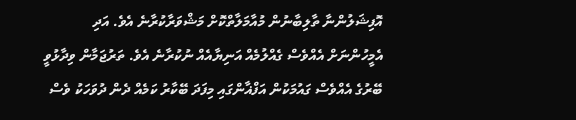އޮފިޝަލުންނާ ތާލިބާނުން މުއާމަލާތްކޮށް މަޝްވަރާކުރާނެ އެވެ. އަދި އެމީހުންނަށް އެއްވެސް ގެއްލުމެއް އަނިޔާއެއް ނުކުރާނެ އެވެ. ތަރުޖަމާން ވިދާޅުވީ ބޭރުގެ އެއްވެސް ގައުމަކުން އަފްޣާންގައި މިފަދަ ބޭކާރު ކަމެއް ދެން ދުވަހަކު ވެސް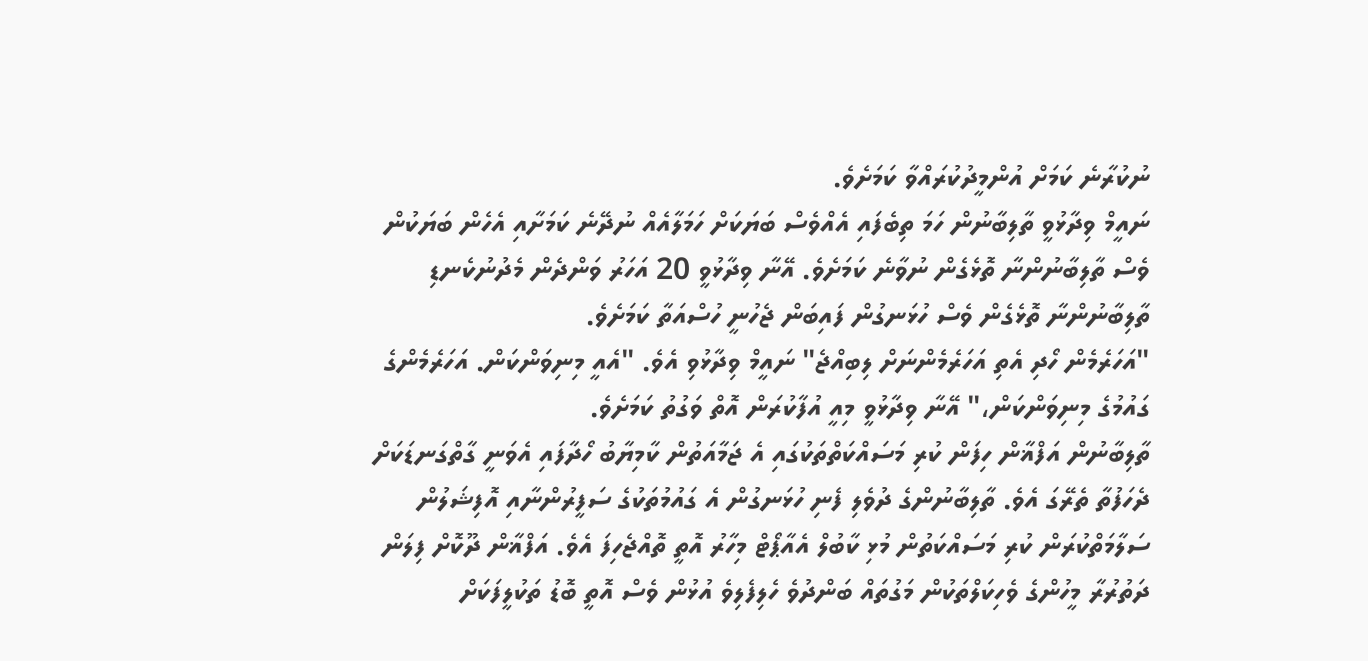ނުކުރާނެ ކަމަށް އުންމީދުކުރައްވާ ކަމަށެވެ.
ނައީމް ވިދާޅުވީ ތާލިބާނުން ހަމަ ތިބެފައި އެއްވެސް ބަޔަކަށް ހަމަލާއެއް ނުދޭނެ ކަމަށާއި އެހެން ބަޔަކުން ވެސް ތާލިބާނުންނާ ތޮޅެގެން ނުވާނެ ކަމަށެވެ. އޭނާ ވިދާޅުވީ 20 އަހަރު ވަންދެން މެދުނުކެނޑި ތާލިބާނުންނާ ތޮޅެގެން ވެސް ހުޅަނގުން ފައިބަން ޖެހުނީ ހުސްއަތާ ކަމަށެވެ.
"އަހަރެމެން ހޯދި އެތި އަހަރެމެންނަށް ލިބިއްޖެ" ނައީމް ވިދާޅުވި އެވެ. "އެއީ މިނިވަންކަން. އަހަރެމެންގެ ގައުމުގެ މިނިވަންކަން،" އޭނާ ވިދާޅުވީ މިއީ އުފާކުރަން އޮތް ވަގުތު ކަމަށެވެ.
ތާލިބާނުން އަފްޣާން ހިފަން ކުރި މަސައްކަތްތަކުގައި އެ ޖަމާއަތުން ކާމިޔާބު ހޯދާފައި އެވަނީ ގާތްގަނޑަކަށް ދެހަފުތާ ތެރޭގަ އެވެ. ތާލިބާނުންގެ ދުވެލި ފެނި ހުޅަނގުން އެ ގައުމުތަކުގެ ސަފީރުންނާއި އޮފިޝަލުން ސަލާމަތްކުރަން ކުރި މަސައްކަތުން މުޅި ކާބުލް އެއާޕޯޓް މިހާރު އޮތީ ތޮއްޖެހިފަ އެވެ. އަފްޣާން ދޫކޮށް ފިލަން ދަތުރުރާ މީހުންގެ ވެހިކަލްތަކުން މަގުތައް ބަންދުވެ ހެލިފެލިވެ އުޅުން ވެސް އޮތީ ބޮޑު ތަކުލީފަކަށް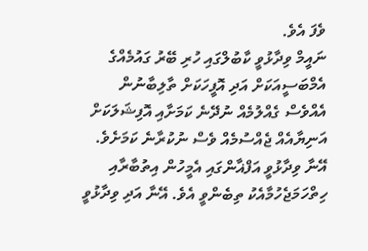ވެފަ އެވެ.
ނައީމް ވިދާޅުވީ ކާބުލްގައި ހުރި ބޭރު ގައުމެއްގެ އެމްބަސީއަކަށް އަދި އޮފީހަކަށް ތާލިބާނުން އެއްވެސް ގެއްލުމެއް ނުދޭނެ ކަމަށާއި އޮފިޝަލަކަށް އަނިޔާއެއް ޖެއްސުމެއް ވެސް ނުކުރާނެ ކަމަށެވެ. އޭނާ ވިދާޅުވީ އަފްޣާންގައި އެމީހުން އިތުބާރާއި ހިތްހަމަޖެހުމާއެކު ތިބެންވީ އެވެ. އޭނާ އަދި ވިދާޅުވީ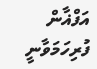އަފްޣާން ފުރިހަމަވާނީ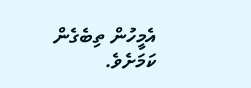އެމީހުން ތިބެގެން ކަމަށެވެ.